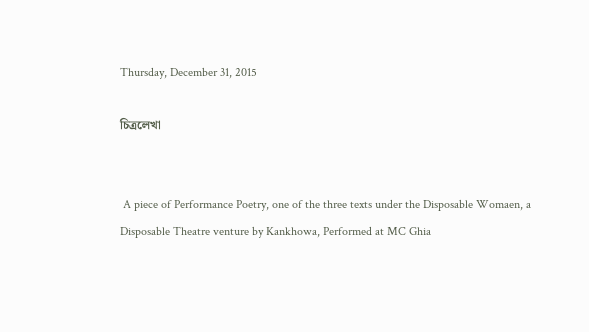Thursday, December 31, 2015

চিত্ৰলেখা


 A piece of Performance Poetry, one of the three texts under the Disposable Womaen, a Disposable Theatre venture by Kankhowa, Performed at MC Ghia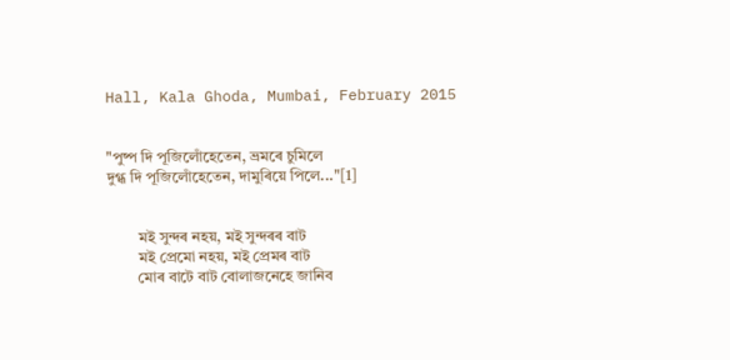Hall, Kala Ghoda, Mumbai, February 2015


"পুষ্প দি পূজিলোঁহেতেন, ভ্ৰমৰে চুমিলে
দুগ্ধ দি পূজিলোঁহেতেন, দামুৰিয়ে পিলে..."[1]


        মই সুন্দৰ নহয়, মই সুন্দৰৰ বাট
        মই প্ৰেমো নহয়, মই প্ৰেমৰ বাট
        মোৰ বাটে বাট বোলাজনেহে জানিব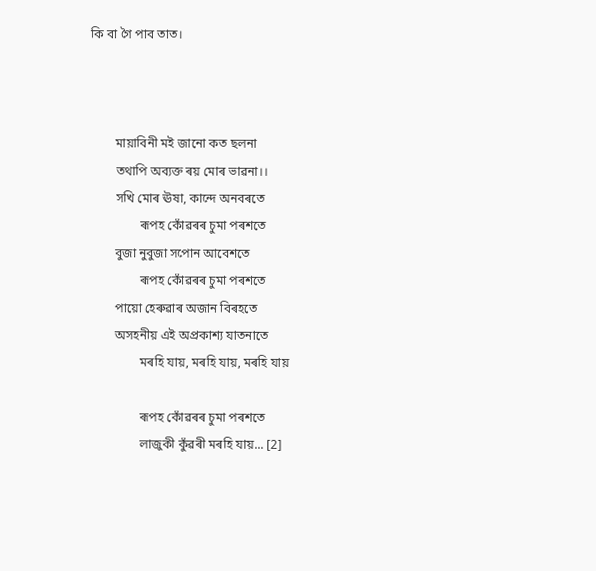কি বা গৈ পাব তাত।



        মায়াবিনী মই জানো কত ছলনা
        তথাপি অব্যক্ত ৰয় মোৰ ভাৱনা।।
        সখি মোৰ ঊষা, কান্দে অনবৰতে
                ৰূপহ কোঁৱৰৰ চুমা পৰশতে
        বুজা নুবুজা সপোন আবেশতে
                ৰূপহ কোঁৱৰৰ চুমা পৰশতে
        পায়ো হেৰুৱাৰ অজান বিৰহতে
        অসহনীয় এই অপ্ৰকাশ্য যাতনাতে
                মৰহি যায়, মৰহি যায়, মৰহি যায়

                ৰূপহ কোঁৱৰৰ চুমা পৰশতে
                লাজুকী কুঁৱৰী মৰহি যায়... [2]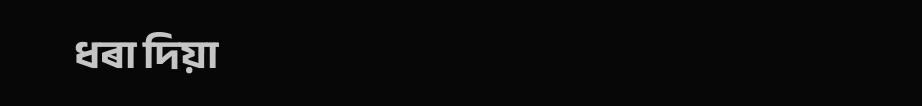ধৰা দিয়া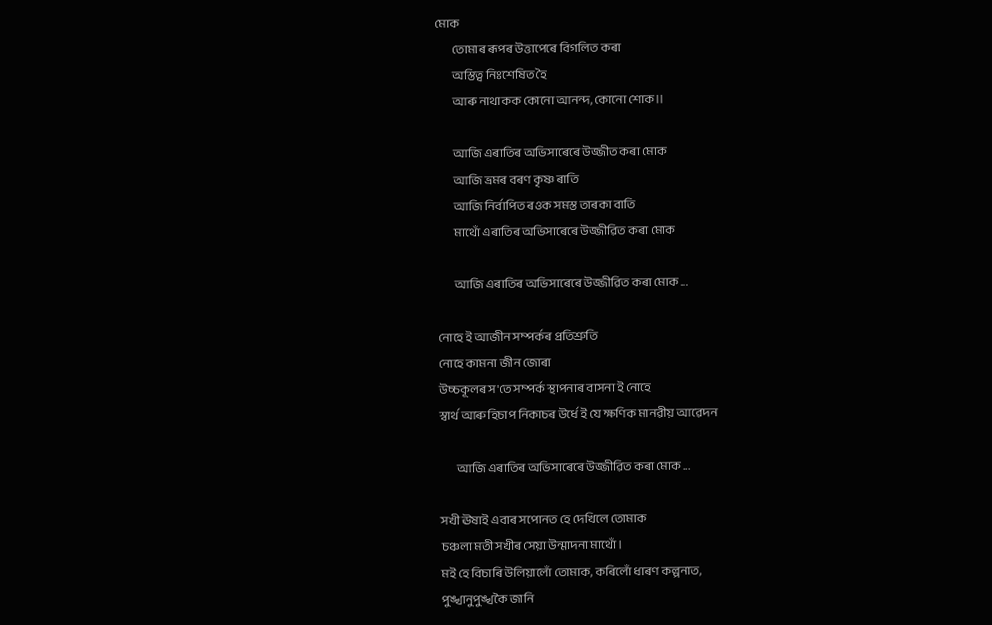মোক
        তোমাৰ ৰূপৰ উত্তাপেৰে বিগলিত কৰা
        অস্তিত্ব নিঃশেষিত হৈ
        আৰু নাথাকক কোনো আনন্দ, কোনো শোক।।

        আজি এৰাতিৰ অভিসাৰেৰে উজ্জীত কৰা মোক
        আজি ভ্ৰমৰ বৰণ কৃষ্ণ ৰাতি
        আজি নিৰ্বাপিত ৰওক সমস্ত তাৰকা বাতি
        মাথোঁ এৰাতিৰ অভিসাৰেৰে উজ্জীৱিত কৰা মোক

        আজি এৰাতিৰ অভিসাৰেৰে উজ্জীৱিত কৰা মোক ...

নোহে ই আজীন সম্পৰ্কৰ প্ৰতিশ্ৰুতি
নোহে কামনা জীন জোৰা
উচ্চকূলৰ স'তে সম্পৰ্ক স্থাপনাৰ বাসনা ই নোহে
স্বাৰ্থ আৰু হিচাপ নিকাচৰ উৰ্ধে ই যে ক্ষণিক মানৱীয় আৱেদন

        আজি এৰাতিৰ অভিসাৰেৰে উজ্জীৱিত কৰা মোক ...

সখী ঊষাই এবাৰ সপোনত হে দেখিলে তোমাক
চঞ্চলা মতী সখীৰ সেয়া উন্মাদনা মাথোঁ।
মই হে বিচাৰি উলিয়ালোঁ তোমাক, কৰিলোঁ ধাৰণ কল্পনাত,
পুঙ্খানুপুঙ্খকৈ জানি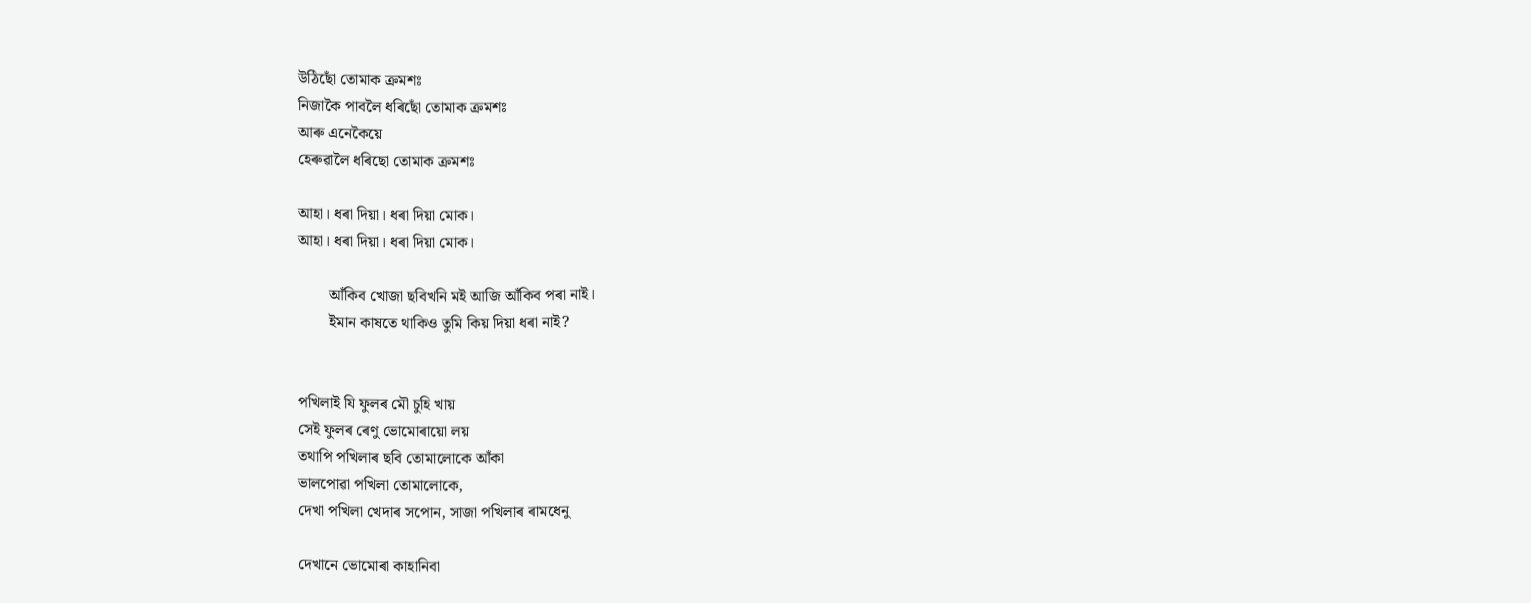উঠিছোঁ তোমাক ক্ৰমশঃ
নিজাকৈ পাবলৈ ধৰিছোঁ তোমাক ক্ৰমশঃ
আৰু এনেকৈয়ে
হেৰুৱালৈ ধৰিছো তোমাক ক্ৰমশঃ

আহা। ধৰা দিয়া। ধৰা দিয়া মোক।
আহা। ধৰা দিয়া। ধৰা দিয়া মোক।

        আঁকিব খোজা ছবিখনি মই আজি আঁকিব পৰা নাই।
        ইমান কাষতে থাকিও তুমি কিয় দিয়া ধৰা নাই?


পখিলাই যি ফুলৰ মৌ চুহি খায়
সেই ফুলৰ ৰেণু ভোমোৰায়ো লয়
তথাপি পখিলাৰ ছবি তোমালোকে আঁকা
ভালপোৱা পখিলা তোমালোকে,
দেখা পখিলা খেদাৰ সপোন, সাজা পখিলাৰ ৰামধেনু

দেখানে ভোমোৰা কাহানিবা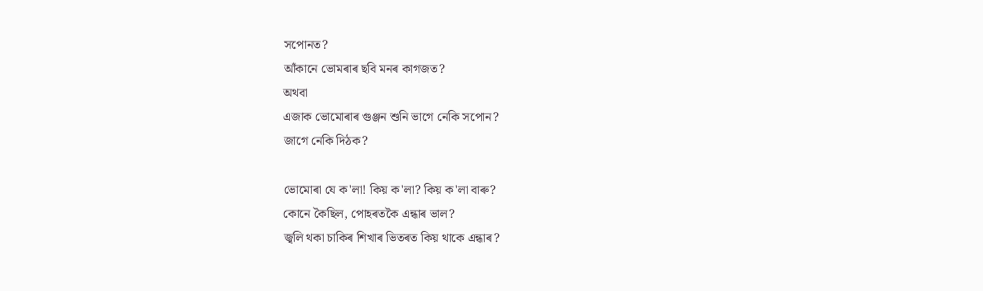সপোনত?
আঁকানে ভোমৰাৰ ছবি মনৰ কাগজত?
অথবা
এজাক ভোমোৰাৰ গুঞ্জন শুনি ভাগে নেকি সপোন?
জাগে নেকি দিঠক?

ভোমোৰা যে ক'লা! কিয় ক'লা? কিয় ক'লা বাৰু?
কোনে কৈছিল, পোহৰতকৈ এন্ধাৰ ভাল?
জ্বলি থকা চাকিৰ শিখাৰ ভিতৰত কিয় থাকে এন্ধাৰ?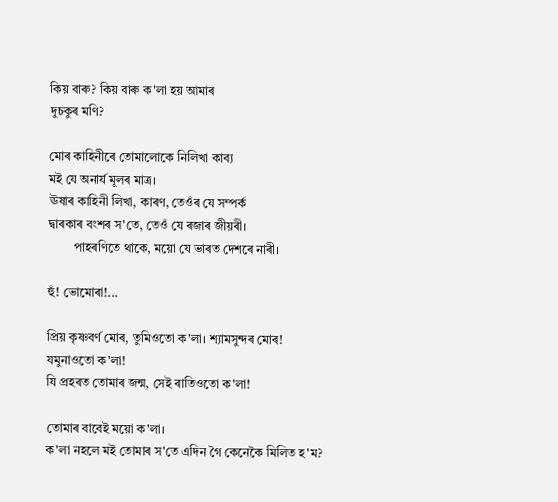কিয় বাৰু? কিয় বাৰু ক'লা হয় আমাৰ
দুচকুৰ মণি?

মোৰ কাহিনীৰে তোমালোকে নিলিখা কাব্য
মই যে অনাৰ্য মূলৰ মাত্ৰ।
ঊষাৰ কাহিনী লিখা, কাৰণ, তেওঁৰ যে সম্পৰ্ক
দ্বাৰকাৰ বংশৰ স'তে, তেওঁ যে ৰজাৰ জীয়ৰী।
        পাহৰণিতে থাকে, ময়ো যে ভাৰত দেশৰে নাৰী।

হুঁ! ভোমোৰা!...

প্ৰিয় কৃষ্ণবৰ্ণ মোৰ, তুমিওতো ক'লা। শ্যামসুন্দৰ মোৰ!
যমুনাওতো ক'লা!
যি প্ৰহৰত তোমাৰ জন্ম, সেই ৰাতিওতো ক'লা!

তোমাৰ বাবেই ময়ো ক'লা।
ক'লা নহলে মই তোমাৰ স'তে এদিন গৈ কেনেকৈ মিলিত হ'ম?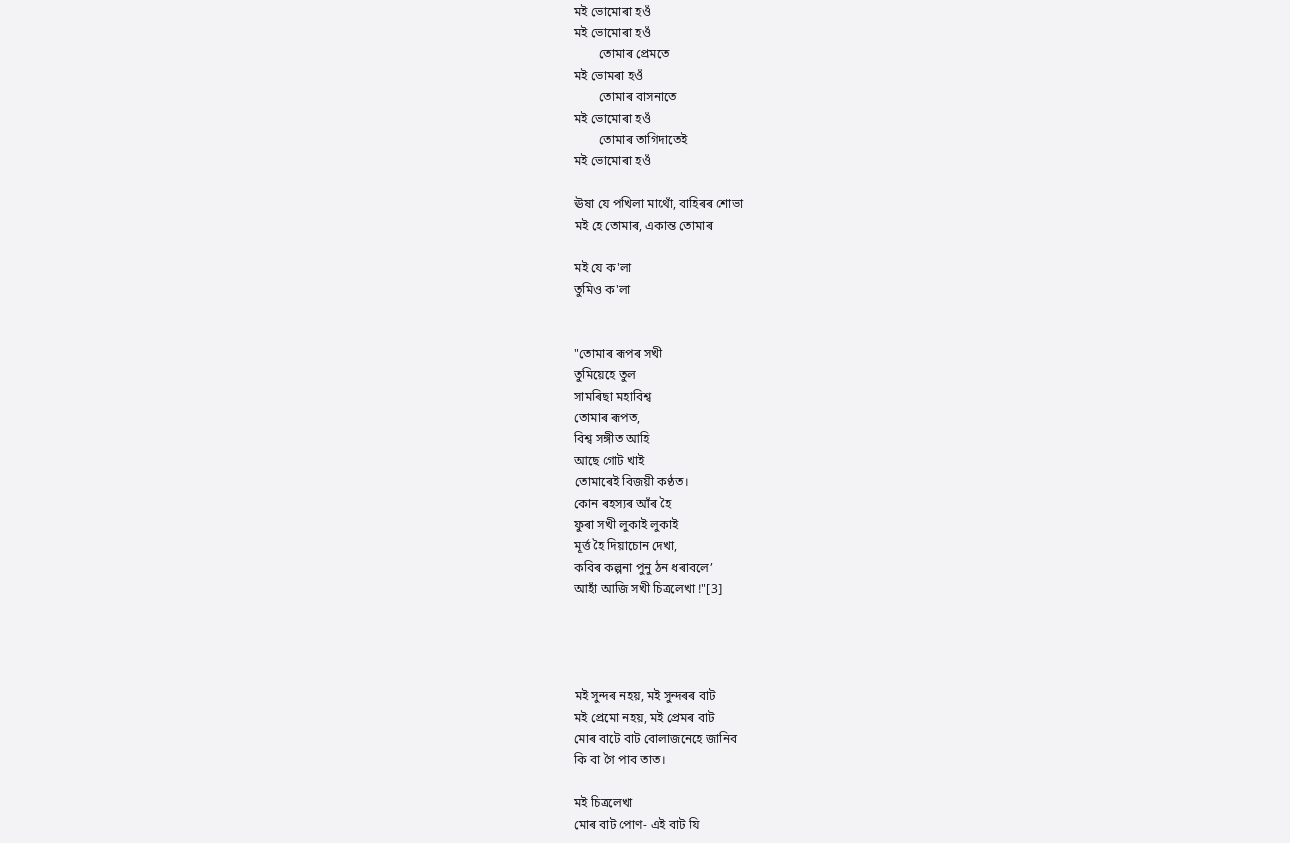মই ভোমোৰা হওঁ
মই ভোমোৰা হওঁ
        তোমাৰ প্ৰেমতে
মই ভোমৰা হওঁ
        তোমাৰ বাসনাতে
মই ভোমোৰা হওঁ
        তোমাৰ তাগিদাতেই
মই ভোমোৰা হওঁ

ঊষা যে পখিলা মাথোঁ, বাহিৰৰ শোভা
মই হে তোমাৰ, একান্ত তোমাৰ

মই যে ক'লা
তুমিও ক'লা


"তোমাৰ ৰূপৰ সখী
তুমিয়েহে তুল
সামৰিছা মহাবিশ্ব
তোমাৰ ৰূপত,
বিশ্ব সঙ্গীত আহি
আছে গোট খাই
তোমাৰেই বিজয়ী কণ্ঠত।
কোন ৰহস্যৰ আঁৰ হৈ
ফুৰা সখী লুকাই লুকাই
মূৰ্ত্ত হৈ দিয়াচোন দেখা,
কবিৰ কল্পনা পুনু ঠন ধৰাবলে’
আহাঁ আজি সখী চিত্ৰলেখা !"[3]




মই সুন্দৰ নহয়, মই সুন্দৰৰ বাট
মই প্ৰেমো নহয়, মই প্ৰেমৰ বাট
মোৰ বাটে বাট বোলাজনেহে জানিব
কি বা গৈ পাব তাত।

মই চিত্ৰলেখা
মোৰ বাট পোণ- এই বাট যি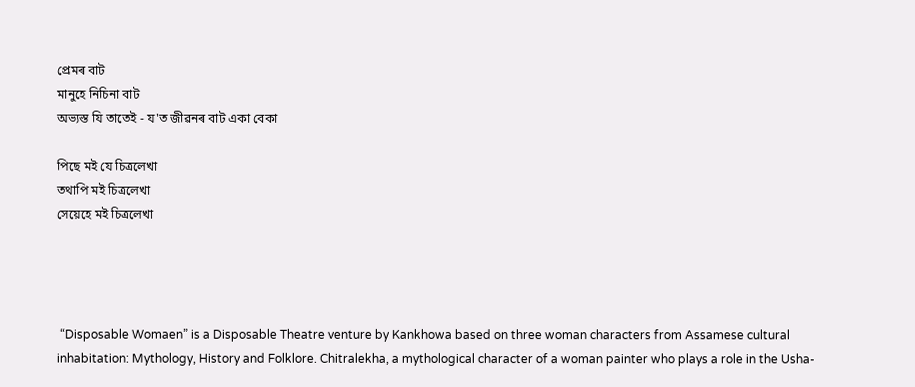প্ৰেমৰ বাট
মানুহে নিচিনা বাট
অভ্যস্ত যি তাতেই - য'ত জীৱনৰ বাট একা বেকা

পিছে মই যে চিত্ৰলেখা
তথাপি মই চিত্ৰলেখা
সেয়েহে মই চিত্ৰলেখা




 “Disposable Womaen” is a Disposable Theatre venture by Kankhowa based on three woman characters from Assamese cultural inhabitation: Mythology, History and Folklore. Chitralekha, a mythological character of a woman painter who plays a role in the Usha-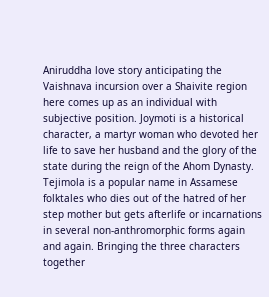Aniruddha love story anticipating the Vaishnava incursion over a Shaivite region here comes up as an individual with subjective position. Joymoti is a historical character, a martyr woman who devoted her life to save her husband and the glory of the state during the reign of the Ahom Dynasty. Tejimola is a popular name in Assamese folktales who dies out of the hatred of her step mother but gets afterlife or incarnations in several non-anthromorphic forms again and again. Bringing the three characters together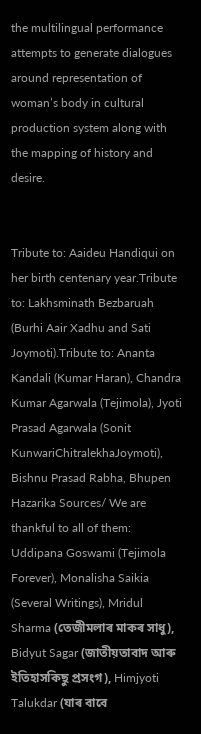the multilingual performance attempts to generate dialogues around representation of woman’s body in cultural production system along with the mapping of history and desire.


Tribute to: Aaideu Handiqui on her birth centenary year.Tribute to: Lakhsminath Bezbaruah (Burhi Aair Xadhu and Sati Joymoti).Tribute to: Ananta Kandali (Kumar Haran), Chandra Kumar Agarwala (Tejimola), Jyoti Prasad Agarwala (Sonit KunwariChitralekhaJoymoti), Bishnu Prasad Rabha, Bhupen Hazarika Sources/ We are thankful to all of them: Uddipana Goswami (Tejimola Forever), Monalisha Saikia (Several Writings), Mridul Sharma (তেজীমলাৰ মাকৰ সাধু), Bidyut Sagar (জাতীয়তাবাদ আৰু ইতিহাসকিছু প্ৰসংগ), Himjyoti Talukdar (যাৰ বাবে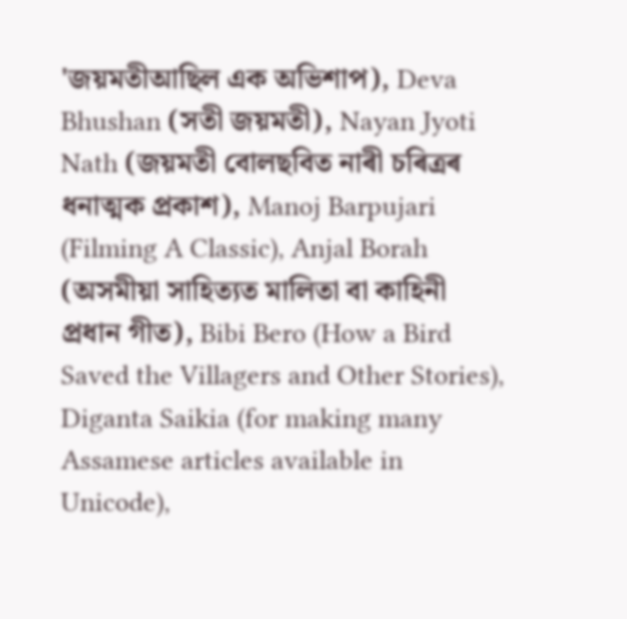'জয়মতীআছিল এক অভিশাপ), Deva Bhushan (সতী জয়মতী), Nayan Jyoti Nath (জয়মতী বোলছবিত নাৰী চৰিত্রৰ ধনাত্মক প্রকাশ), Manoj Barpujari (Filming A Classic), Anjal Borah (অসমীয়া সাহিত্যত মালিতা বা কাহিনী প্ৰধান গীত), Bibi Bero (How a Bird Saved the Villagers and Other Stories), Diganta Saikia (for making many Assamese articles available in Unicode),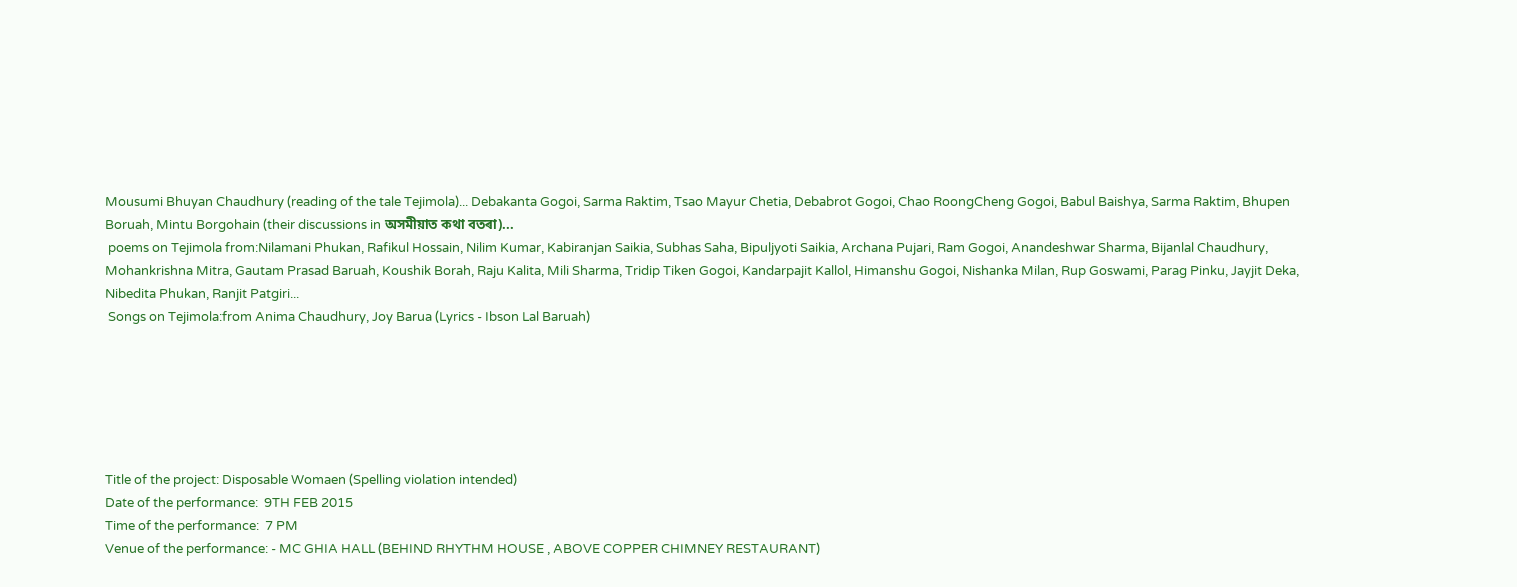Mousumi Bhuyan Chaudhury (reading of the tale Tejimola)... Debakanta Gogoi, Sarma Raktim, Tsao Mayur Chetia, Debabrot Gogoi, Chao RoongCheng Gogoi, Babul Baishya, Sarma Raktim, Bhupen Boruah, Mintu Borgohain (their discussions in অসমীয়াত কথা বতৰা)...
 poems on Tejimola from:Nilamani Phukan, Rafikul Hossain, Nilim Kumar, Kabiranjan Saikia, Subhas Saha, Bipuljyoti Saikia, Archana Pujari, Ram Gogoi, Anandeshwar Sharma, Bijanlal Chaudhury, Mohankrishna Mitra, Gautam Prasad Baruah, Koushik Borah, Raju Kalita, Mili Sharma, Tridip Tiken Gogoi, Kandarpajit Kallol, Himanshu Gogoi, Nishanka Milan, Rup Goswami, Parag Pinku, Jayjit Deka, Nibedita Phukan, Ranjit Patgiri...
 Songs on Tejimola:from Anima Chaudhury, Joy Barua (Lyrics - Ibson Lal Baruah)






Title of the project: Disposable Womaen (Spelling violation intended)
Date of the performance:  9TH FEB 2015
Time of the performance:  7 PM
Venue of the performance: - MC GHIA HALL (BEHIND RHYTHM HOUSE , ABOVE COPPER CHIMNEY RESTAURANT)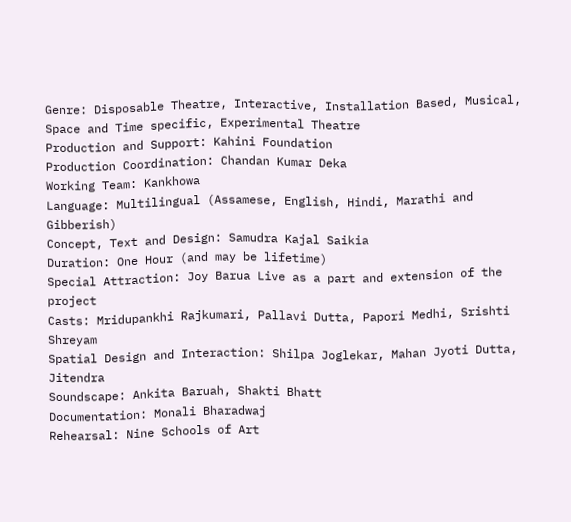Genre: Disposable Theatre, Interactive, Installation Based, Musical, Space and Time specific, Experimental Theatre
Production and Support: Kahini Foundation
Production Coordination: Chandan Kumar Deka
Working Team: Kankhowa
Language: Multilingual (Assamese, English, Hindi, Marathi and Gibberish)
Concept, Text and Design: Samudra Kajal Saikia
Duration: One Hour (and may be lifetime)
Special Attraction: Joy Barua Live as a part and extension of the project
Casts: Mridupankhi Rajkumari, Pallavi Dutta, Papori Medhi, Srishti Shreyam
Spatial Design and Interaction: Shilpa Joglekar, Mahan Jyoti Dutta, Jitendra
Soundscape: Ankita Baruah, Shakti Bhatt
Documentation: Monali Bharadwaj
Rehearsal: Nine Schools of Art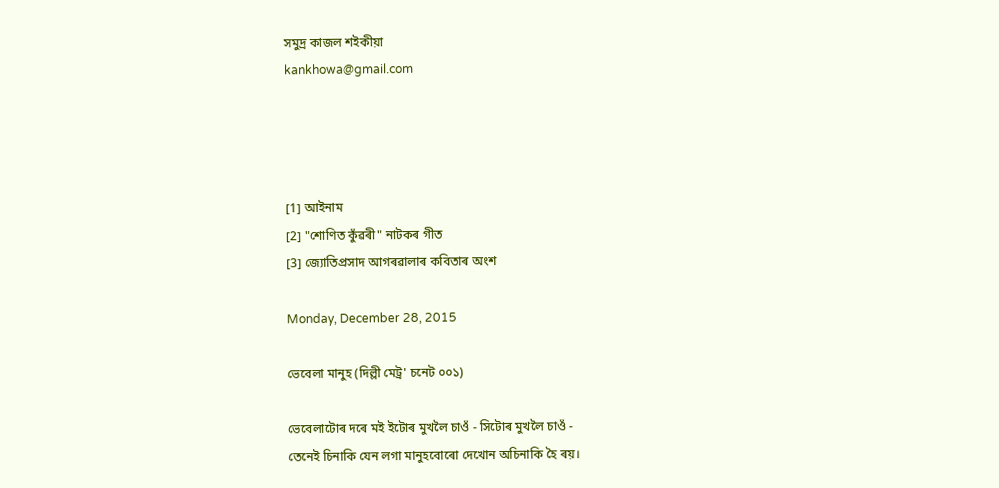সমুদ্র কাজল শইকীয়া
kankhowa@gmail.com




[1] আইনাম
[2] "শোণিত কুঁৱৰী" নাটকৰ গীত
[3] জ্যোতিপ্রসাদ আগৰৱালাৰ কবিতাৰ অংশ

Monday, December 28, 2015

ভেবেলা মানুহ (দিল্লী মেট্ৰ' চনেট ০০১)

ভেবেলাটোৰ দৰে মই ইটোৰ মুখলৈ চাওঁ - সিটোৰ মুখলৈ চাওঁ -
তেনেই চিনাকি যেন লগা মানুহবোৰো দেখোন অচিনাকি হৈ ৰয়।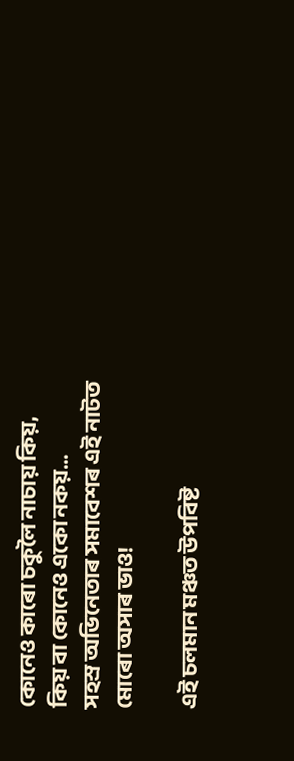কোনেও কাৰো চকুলৈ নাচায় কিয়, কিয় বা কোনেও একো নকয়...
সহস্ৰ অভিনেতাৰ সমাবেশৰ এই নাটত মোৰো অসাৰ ভাও!

এই চলমান মঞ্চত উপবিষ্ট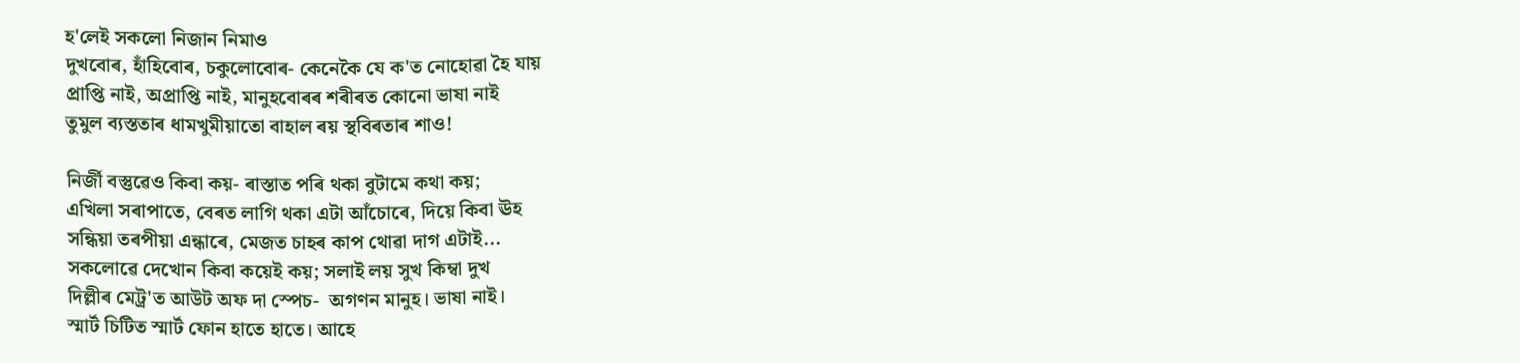হ'লেই সকলো নিজান নিমাও
দুখবোৰ, হাঁহিবোৰ, চকুলোবোৰ- কেনেকৈ যে ক'ত নোহোৱা হৈ যায়
প্ৰাপ্তি নাই, অপ্ৰাপ্তি নাই, মানুহবোৰৰ শৰীৰত কোনো ভাষা নাই
তুমুল ব্যস্ততাৰ ধামখুমীয়াতো বাহাল ৰয় স্থবিৰতাৰ শাও!

নিৰ্জী বস্তুৱেও কিবা কয়- ৰাস্তাত পৰি থকা বুটামে কথা কয়;
এখিলা সৰাপাতে, বেৰত লাগি থকা এটা আঁচোৰে, দিয়ে কিবা ঊহ
সন্ধিয়া তৰপীয়া এন্ধাৰে, মেজত চাহৰ কাপ থোৱা দাগ এটাই...
সকলোৱে দেখোন কিবা কয়েই কয়; সলাই লয় সুখ কিম্বা দুখ
দিল্লীৰ মেট্ৰ'ত আউট অফ দা স্পেচ-  অগণন মানুহ। ভাষা নাই।
স্মাৰ্ট চিটিত স্মাৰ্ট ফোন হাতে হাতে। আহে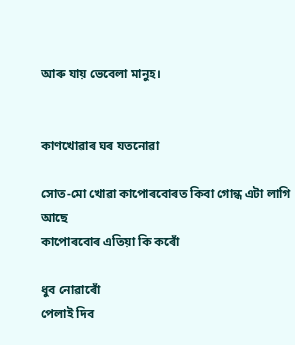আৰু যায় ভেবেলা মানুহ।


কাণখোৱাৰ ঘৰ যতনোৱা

সোত-মো খোৱা কাপোৰবোৰত কিবা গোন্ধ এটা লাগি আছে
কাপোৰবোৰ এতিয়া কি কৰোঁ

ধুব নোৱাৰোঁ
পেলাই দিব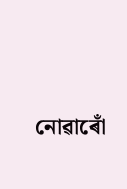নোৱাৰোঁ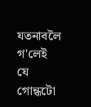যতনাবলৈ গ'লেই যে গোন্ধটো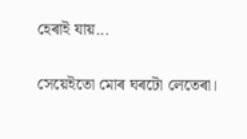হেৰাই যায়...

সেয়েইতো মোৰ ঘৰটো লেতেৰা।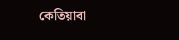কেতিয়াবা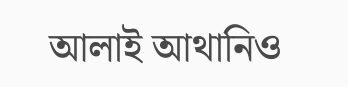আলাই আথানিও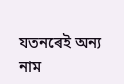যতনৰেই অন্য নাম